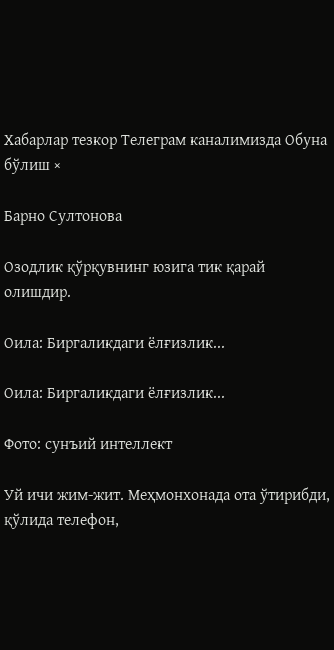Хабарлар тезкор Телеграм каналимизда Обуна бўлиш ×

Барно Султонова

Озодлик қўрқувнинг юзига тик қарай олишдир.

Оила: Биргаликдаги ёлғизлик...

Оила: Биргаликдаги ёлғизлик...

Фото: сунъий интеллект

Уй ичи жим-жит. Меҳмонхонада ота ўтирибди, қўлида телефон,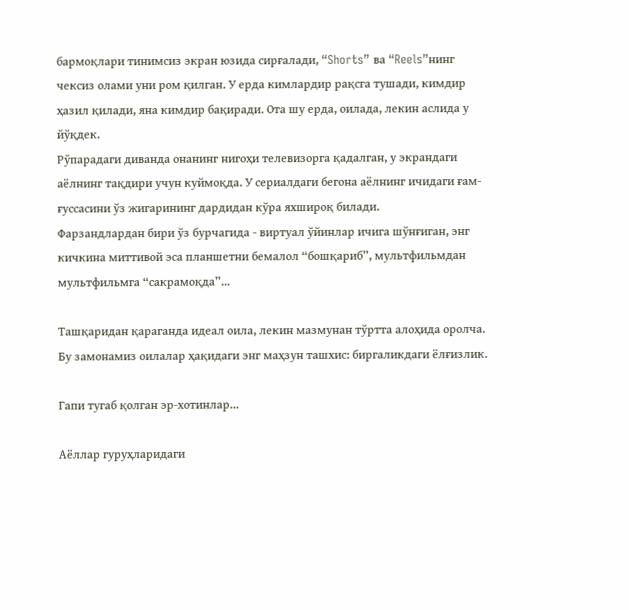бармоқлари тинимсиз экран юзида сирғалади, “Shorts” ва “Reels”нинг чексиз олами уни ром қилган. У ерда кимлардир рақсга тушади, кимдир ҳазил қилади, яна кимдир бақиради. Ота шу ерда, оилада, лекин аслида у йўқдек.
Рўпарадаги диванда онанинг нигоҳи телевизорга қадалган, у экрандаги аёлнинг тақдири учун куймоқда. У сериалдаги бегона аёлнинг ичидаги ғам-ғуссасини ўз жигарининг дардидан кўра яхшироқ билади.
Фарзандлардан бири ўз бурчагида - виртуал ўйинлар ичига шўнғиган, энг кичкина миттивой эса планшетни бемалол “бошқариб”, мультфильмдан мультфильмга “сакрамоқда”...

Ташқаридан қараганда идеал оила, лекин мазмунан тўртта алоҳида оролча. Бу замонамиз оилалар ҳақидаги энг маҳзун ташхис: биргаликдаги ёлғизлик.

Гапи тугаб қолган эр-хотинлар...

Аёллар гуруҳларидаги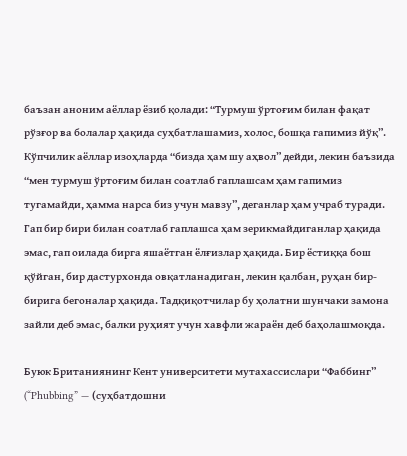баъзан аноним аёллар ёзиб қолади: “Турмуш ўртоғим билан фақат рўзғор ва болалар ҳақида суҳбатлашамиз, холос, бошқа гапимиз йўқ”. Кўпчилик аёллар изоҳларда “бизда ҳам шу аҳвол” дейди, лекин баъзида “мен турмуш ўртоғим билан соатлаб гаплашсам ҳам гапимиз тугамайди, ҳамма нарса биз учун мавзу”, деганлар ҳам учраб туради. Гап бир бири билан соатлаб гаплашса ҳам зерикмайдиганлар ҳақида эмас, гап оилада бирга яшаётган ёлғизлар ҳақида. Бир ёстиққа бош қўйган, бир дастурхонда овқатланадиган, лекин қалбан, руҳан бир-бирига бегоналар ҳақида. Тадқиқотчилар бу ҳолатни шунчаки замона зайли деб эмас, балки руҳият учун хавфли жараён деб баҳолашмоқда.

Буюк Британиянинг Кент университети мутахассислари “Фаббинг” (“Phubbing” — (суҳбатдошни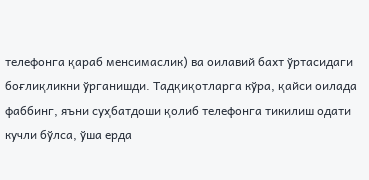телефонга қараб менсимаслик) ва оилавий бахт ўртасидаги боғлиқликни ўрганишди. Тадқиқотларга кўра, қайси оилада фаббинг, яъни суҳбатдоши қолиб телефонга тикилиш одати кучли бўлса, ўша ерда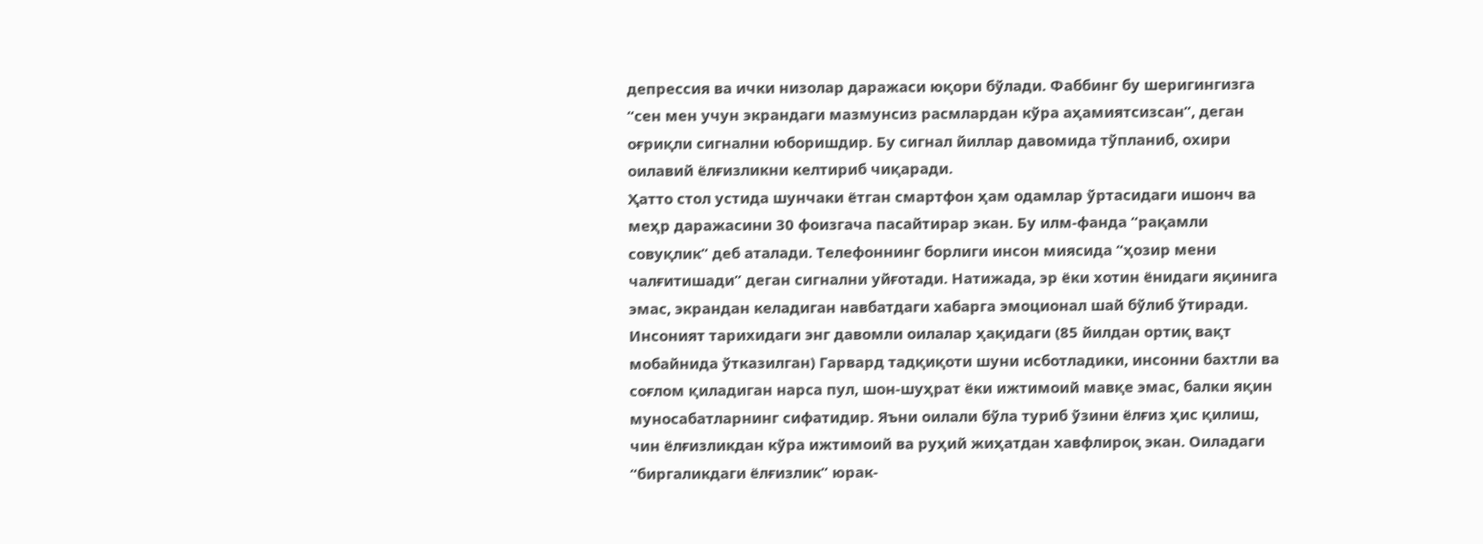депрессия ва ички низолар даражаси юқори бўлади. Фаббинг бу шеригингизга “сен мен учун экрандаги мазмунсиз расмлардан кўра аҳамиятсизсан”, деган оғриқли сигнални юборишдир. Бу сигнал йиллар давомида тўпланиб, охири оилавий ёлғизликни келтириб чиқаради.
Ҳатто стол устида шунчаки ётган смартфон ҳам одамлар ўртасидаги ишонч ва меҳр даражасини 30 фоизгача пасайтирар экан. Бу илм-фанда “рақамли совуқлик” деб аталади. Телефоннинг борлиги инсон миясида “ҳозир мени чалғитишади” деган сигнални уйғотади. Натижада, эр ёки хотин ёнидаги яқинига эмас, экрандан келадиган навбатдаги хабарга эмоционал шай бўлиб ўтиради.
Инсоният тарихидаги энг давомли оилалар ҳақидаги (85 йилдан ортиқ вақт мобайнида ўтказилган) Гарвард тадқиқоти шуни исботладики, инсонни бахтли ва соғлом қиладиган нарса пул, шон-шуҳрат ёки ижтимоий мавқе эмас, балки яқин муносабатларнинг сифатидир. Яъни оилали бўла туриб ўзини ёлғиз ҳис қилиш, чин ёлғизликдан кўра ижтимоий ва руҳий жиҳатдан хавфлироқ экан. Оиладаги “биргаликдаги ёлғизлик” юрак-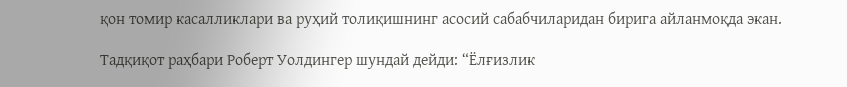қон томир касалликлари ва руҳий толиқишнинг асосий сабабчиларидан бирига айланмоқда экан.

Тадқиқот раҳбари Роберт Уолдингер шундай дейди: “Ёлғизлик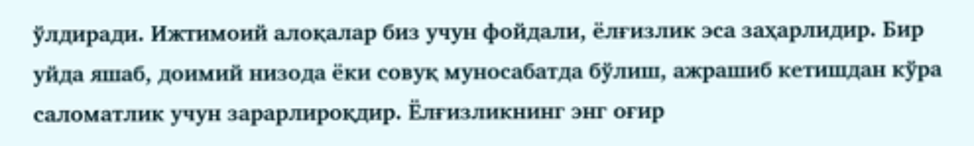ўлдиради. Ижтимоий алоқалар биз учун фойдали, ёлғизлик эса заҳарлидир. Бир уйда яшаб, доимий низода ёки совуқ муносабатда бўлиш, ажрашиб кетишдан кўра саломатлик учун зарарлироқдир. Ёлғизликнинг энг оғир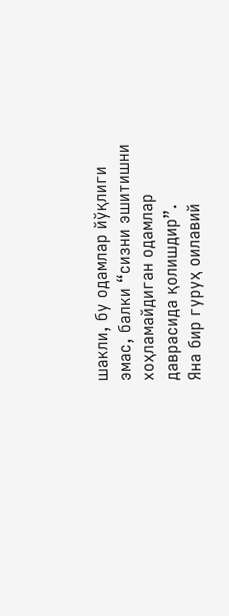шакли, бу одамлар йўқлиги эмас, балки “сизни эшитишни хоҳламайдиган одамлар даврасида қолишдир”.
Яна бир гуруҳ оилавий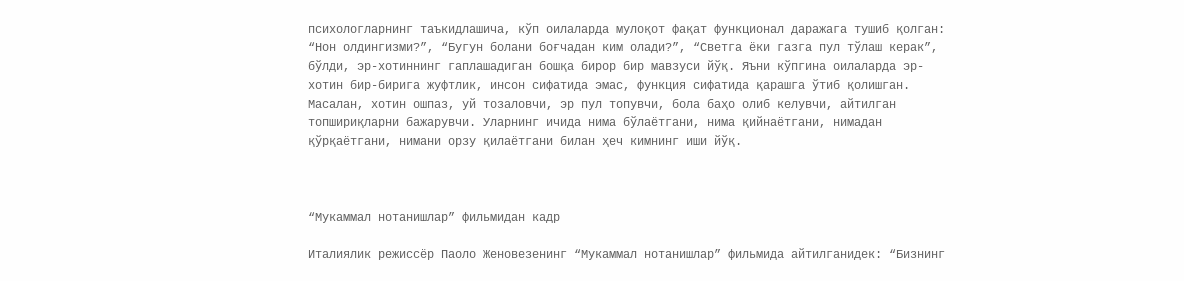психологларнинг таъкидлашича, кўп оилаларда мулоқот фақат функционал даражага тушиб қолган: “Нон олдингизми?”, “Бугун болани боғчадан ким олади?”, “Светга ёки газга пул тўлаш керак”, бўлди, эр-хотиннинг гаплашадиган бошқа бирор бир мавзуси йўқ. Яъни кўпгина оилаларда эр-хотин бир-бирига жуфтлик, инсон сифатида эмас, функция сифатида қарашга ўтиб қолишган. Масалан, хотин ошпаз, уй тозаловчи, эр пул топувчи, бола баҳо олиб келувчи, айтилган топшириқларни бажарувчи. Уларнинг ичида нима бўлаётгани, нима қийнаётгани, нимадан қўрқаётгани, нимани орзу қилаётгани билан ҳеч кимнинг иши йўқ.



“Мукаммал нотанишлар” фильмидан кадр

Италиялик режиссёр Паоло Женовезенинг “Мукаммал нотанишлар” фильмида айтилганидек: “Бизнинг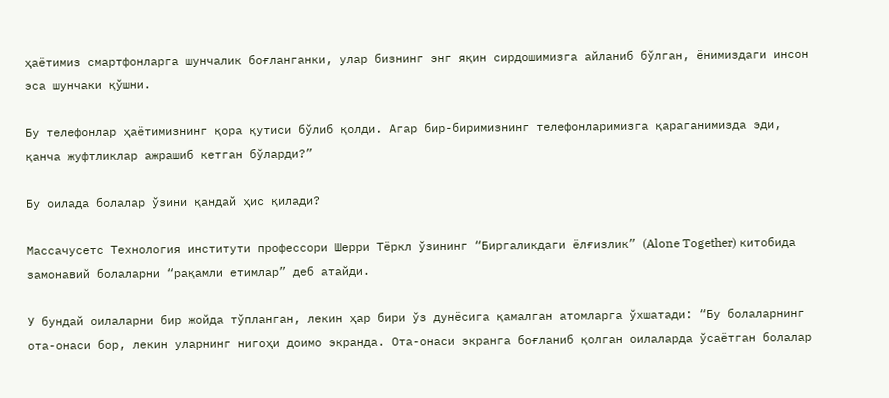ҳаётимиз смартфонларга шунчалик боғланганки, улар бизнинг энг яқин сирдошимизга айланиб бўлган, ёнимиздаги инсон эса шунчаки қўшни.

Бу телефонлар ҳаётимизнинг қора қутиси бўлиб қолди. Агар бир-биримизнинг телефонларимизга қараганимизда эди, қанча жуфтликлар ажрашиб кетган бўларди?”

Бу оилада болалар ўзини қандай ҳис қилади?

Массачусетс Технология институти профессори Шерри Тёркл ўзининг “Биргаликдаги ёлғизлик” (Alone Together) китобида замонавий болаларни “рақамли етимлар” деб атайди.

У бундай оилаларни бир жойда тўпланган, лекин ҳар бири ўз дунёсига қамалган атомларга ўхшатади: “Бу болаларнинг ота-онаси бор, лекин уларнинг нигоҳи доимо экранда. Ота-онаси экранга боғланиб қолган оилаларда ўсаётган болалар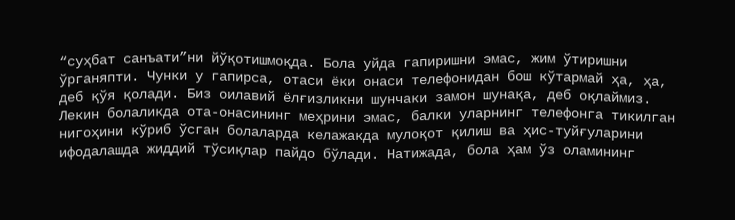“суҳбат санъати”ни йўқотишмоқда. Бола уйда гапиришни эмас, жим ўтиришни ўрганяпти. Чунки у гапирса, отаси ёки онаси телефонидан бош кўтармай ҳа, ҳа, деб қўя қолади. Биз оилавий ёлғизликни шунчаки замон шунақа, деб оқлаймиз. Лекин болаликда ота-онасининг меҳрини эмас, балки уларнинг телефонга тикилган нигоҳини кўриб ўсган болаларда келажакда мулоқот қилиш ва ҳис-туйғуларини ифодалашда жиддий тўсиқлар пайдо бўлади. Натижада, бола ҳам ўз оламининг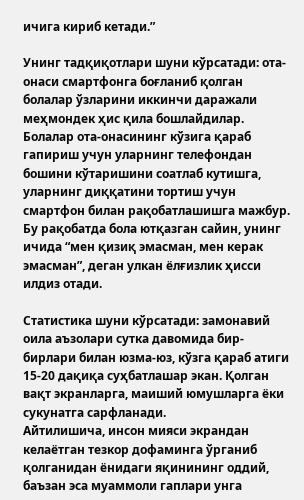ичига кириб кетади.”

Унинг тадқиқотлари шуни кўрсатади: ота-онаси смартфонга боғланиб қолган болалар ўзларини иккинчи даражали меҳмондек ҳис қила бошлайдилар. Болалар ота-онасининг кўзига қараб гапириш учун уларнинг телефондан бошини кўтаришини соатлаб кутишга, уларнинг диққатини тортиш учун смартфон билан рақобатлашишга мажбур. Бу рақобатда бола ютқазган сайин, унинг ичида “мен қизиқ эмасман, мен керак эмасман”, деган улкан ёлғизлик ҳисси илдиз отади.

Статистика шуни кўрсатади: замонавий оила аъзолари сутка давомида бир-бирлари билан юзма-юз, кўзга қараб атиги 15-20 дақиқа суҳбатлашар экан. Қолган вақт экранларга, маиший юмушларга ёки сукунатга сарфланади.
Айтилишича, инсон мияси экрандан келаётган тезкор дофаминга ўрганиб қолганидан ёнидаги яқинининг оддий, баъзан эса муаммоли гаплари унга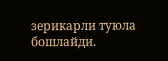зерикарли туюла бошлайди.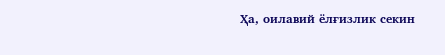Ҳа, оилавий ёлғизлик секин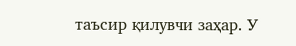таъсир қилувчи заҳар. У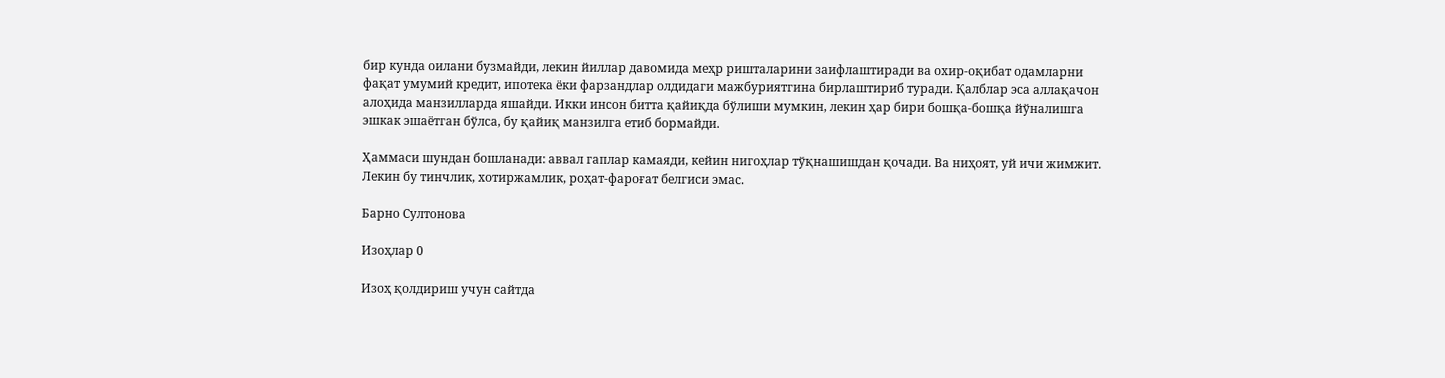бир кунда оилани бузмайди, лекин йиллар давомида меҳр ришталарини заифлаштиради ва охир-оқибат одамларни фақат умумий кредит, ипотека ёки фарзандлар олдидаги мажбуриятгина бирлаштириб туради. Қалблар эса аллақачон алоҳида манзилларда яшайди. Икки инсон битта қайиқда бўлиши мумкин, лекин ҳар бири бошқа-бошқа йўналишга эшкак эшаётган бўлса, бу қайиқ манзилга етиб бормайди.

Ҳаммаси шундан бошланади: аввал гаплар камаяди, кейин нигоҳлар тўқнашишдан қочади. Ва ниҳоят, уй ичи жимжит. Лекин бу тинчлик, хотиржамлик, роҳат-фароғат белгиси эмас.

Барно Султонова

Изоҳлар 0

Изоҳ қолдириш учун сайтда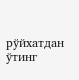рўйхатдан ўтинг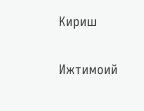Кириш

Ижтимоий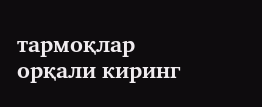тармоқлар орқали киринг